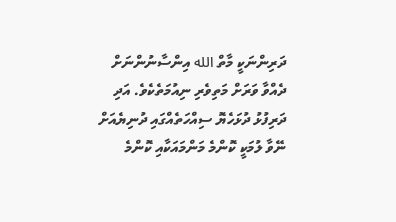ދަރިންނަކީ މާތް الله އިންސާނުންނަށް ދެއްވާ ވަރަށް މަތިވެރި ނިއުމަތެކެވެ. އަދި ދަރިފުޅު ދުޅަހެޔޮ ސިއްހަތެއްގައި ދުނިޔެއަށް ނޭވާ ލުމަކީ ކޮންމެ މަންމައަކާއި ކޮންމެ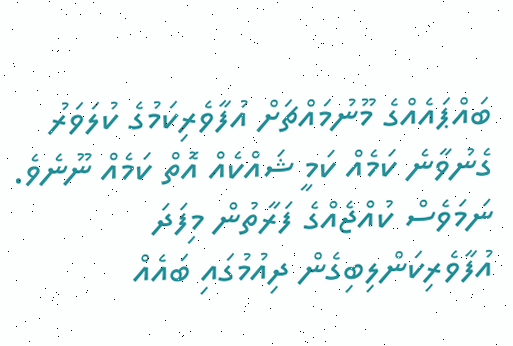ބައްޕައެއްގެ މޫނުމައްޗަށް އުފާވެރިކަމުގެ ކުލަވަރު ގެނުވާނެ ކަމެއް ކަމީ ޝައްކެއް އޮތް ކަމެއް ނޫނެވެ. ނަމަވެސް ކުއްޖެއްގެ ފަރާތުން މިފަދަ އުފާވެރިކަންލިބިގެން ދިއުމުގައި ބައެއް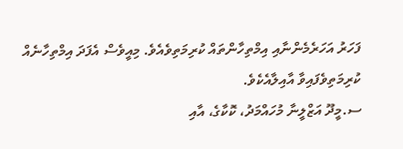ފަހަރު އަހަރެމެންނާއި އިމްތިހާންތައް ކުރިމަތިވެއެވެ. މިއީވެސް އެފަދަ އިމްތިހާނެއް ކުރިމަތިވެފައިވާ އާއިލާއެކެވެ.
ސ.މީދޫ އަޒްލީނާ މުހައްމަދު، ކޮކާގެ، އާއި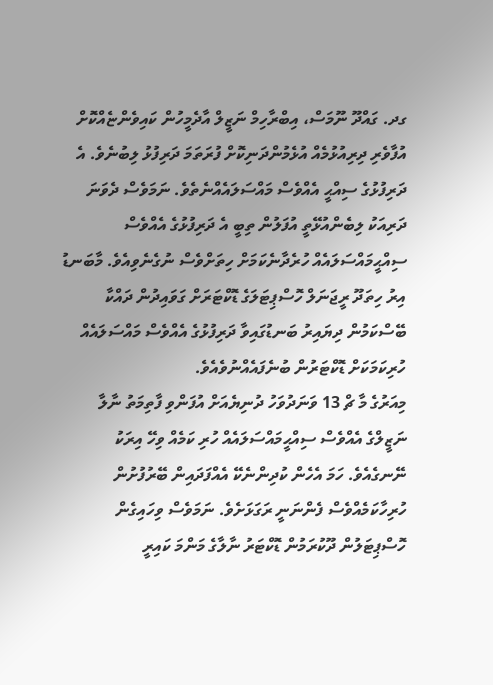ގދ. ގައްދޫ ނޫމަސް، އިބްރާހިމް ނަޒީލް އާދެމީހުން ކައިވެންޏެއްކޮށް އުފާވެރި ދިރިއުޅުމެއް އުޅެމުންދަނިކޮށް ފުރަތަމަ ދަރިފުޅު ލިބުނެވެ. އެ ދަރިފުޅުގެ ސިއްޙީ އެއްވެސް މައްސަލައެއްނެތެވެ. ނަމަވެސް ދެވަނަ ދަރިއަކު ލިބެންއުޅޭތީ އުފަލުން ތިބީ އެ ދަރިފުޅުގެ އެއްވެސް ސިއްޙީމައްސަލައެއް ހުރެދާނެކަމަށް ހިތަށްވެސް ނުގެނެވިއެވެ. މާބަނޑު އިރު ހިތަދޫ ރީޖަނަލް ހޮސްޕިޓަލަގެ ޑޮކްޓަރަށް ގަވައިދުން ދައްކާ ބޭސްކަމުން ދިޔައިރު ބަނޑުގައިވާ ދަރިފުޅުގެ އެއްވެސް މައްސަލައެއް ހުރިކަމަކަށް ޑޮކްޓަރުން ބުނެފައެއްނުވެއެވެ.
މިއަރުގެ މާ ޗް 13 ވަނަދުވަހު ދުނިޔެއަށް އުފަންވި ފާތިމަތު ނާލާ ނަޒީލްގެ އެއްވެސް ސިއްޙީމައްސަލައެއް ހުރި ކަމެއް ވިހޭ އިރަކު ނޭނގެއެވެ. ހަމަ އެހެން ކުދިންނެކޭ އެއްފަދައިން ބޭރުފުށުން ހުރިހާކަމެއްވެސް ފެންނަނީ ރަގަޅަށެވެ. ނަމަވެސް ވިހައިގެން ހޮސްޕިޓަލުން ދޫކުރަމުން ޑޮކްޓަރު ނާލާގެ މަންމަ ކައިރީ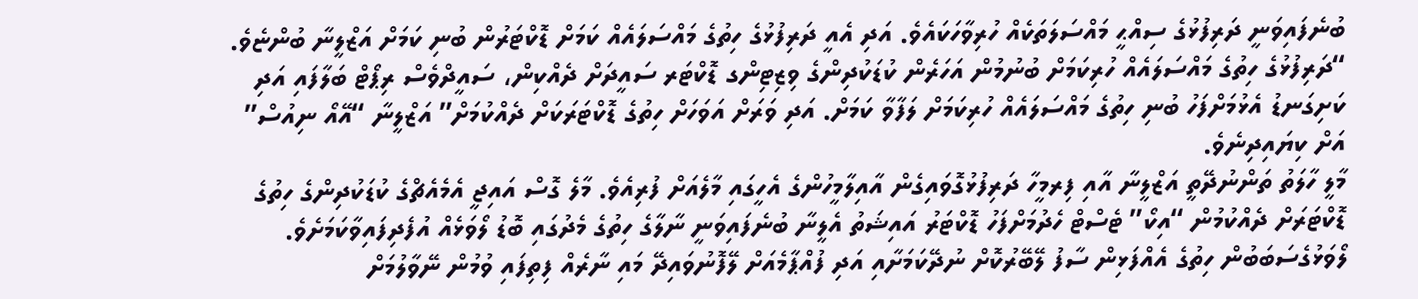ބުނެފައިވަނީ ދަރިފުޅުގެ ސިއްޙީ މައްސަލަތަކެއް ހުރިވާހަކައެވެ. އަދި އެއީ ދަރިފުޅުގެ ހިތުގެ މައްސަލައެއް ކަމަށް ޑޮކްޓަރުން ބުނި ކަމަށް އަޒްލީނާ ބުންޏެވެ. “ދަރިފުޅުގެ ހިތުގެ މައްސަލައެއް ހުރިކަމަށް ބުނުމުން އަހަރެން ކުޑަކުދިންގެ ވިޒިޓިންގ ޑޮކްޓަރ ސައީދަށް ދެއްކިން، ސައީދްވެސް ރިޕޯޓް ބަލާފައި އަދި ކަށިގަނޑު އެޅުމަށްފަހު ބުނި ހިތުގެ މައްސަލައެއް ހުރިކަމަށް ލަފާވާ ކަމަށް. އަދި ވަރަށް އަވަހަށް ހިތުގެ ޑޮކްޓަރަކަށް ދެއްކުމަށް” އަޒްލީނާ “އޭއޯ ނިއުސް” އަށް ކިޔައިދިނެވެ.
މާލީ ހާލަތު ތަންނުދޭތީ އަޒްލީނާ އާއި ފިރމީހާ ދަރިފުޅުގޮވައިގެން އާއިލާމީހުންގެ އެހީގައި މާލެއަށް ފުރިއެވެ. މާލެ ގޮސް އައިޖީ އެމެއެޗްގެ ކުޑަކުދިންގެ ހިތުގެ ޑޮކްޓަރަށް ދެއްކުމުން “އިކޯ” ޓެސްޓް ހެދުމަށްފަހު ޑޮކްޓަރު އައިޝަތު އެލީނާ ބުނެފައިވަނީ ނާލާގެ ހިތުގެ މެދުގައި ބޮޑު ލޯވަޅެއް އުފެދިފައިވާކަމަށެވެ. ލޯވަޅުގެސަބަބުން ހިތުގެ އެއްފަޅިން ސާފު ލޭބޭރުކޮށް ނުދޭކަމަށާއި އަދި ފުއްޕާމެއަށް ލޭފޮނުވައިދޭ މައި ނާރެއް ފިތިފައި ވުމުން ނޭވާލުމަށް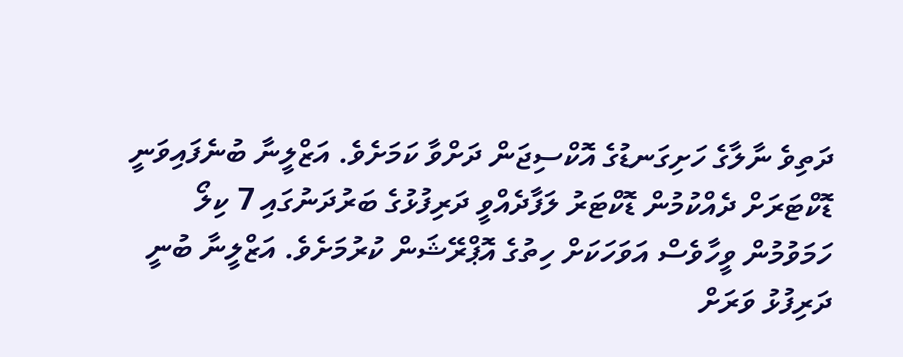ދަތިވެ ނާލާގެ ހަށިގަނޑުގެ އޮކްސިޖަން ދަށްވާ ކަމަށެވެ. އަޒްލީނާ ބުނެފައިވަނީ ޑޮކްޓަރަށް ދެއްކުމުން ޑޮކްޓަރު ލަފާދެއްވީ ދަރިފުޅުގެ ބަރުދަނުގައި 7 ކިލޯ ހަމަވުމުން ވީހާވެސް އަވަހަކަށް ހިތުގެ އޮޕްރޭޝަން ކުރުމަށެވެ. އަޒްލީނާ ބުނީ ދަރިފުޅު ވަރަށް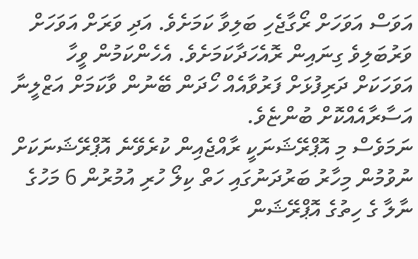އަވަސް އަވަހަށް ރޯގާޖެހި ބަލިވާ ކަމަށެވެ. އަދި ވަރަށް އަވަހަށް ވަރުބަލިވެ ގިނައިން ރޮއެހަދާކަމަށެވެ. އެހެންކަމުން ވީހާ އަވަހަކަށް ދަރިފުޅަށް ފަރުވާއެއް ހޯދަން ބޭނުން ވާކަމަށް އަޒްލީނާ އަސާރާއެއްކޮށް ބުންޏެވެ.
ނަމަވެސް މި އޮޕްރޭޝަނަކީ ރާއްޖެއިން ކުރެވޭނެ އޮޕްރޭޝަނަކަށް ނުވުމުން މިހާރު ބަރުދަނުގައި ހަތް ކިލޯ ހުރި އުމުރުން 6 މަހުގެ ނާލާ ގެ ހިތުގެ އޮޕްރޭޝަން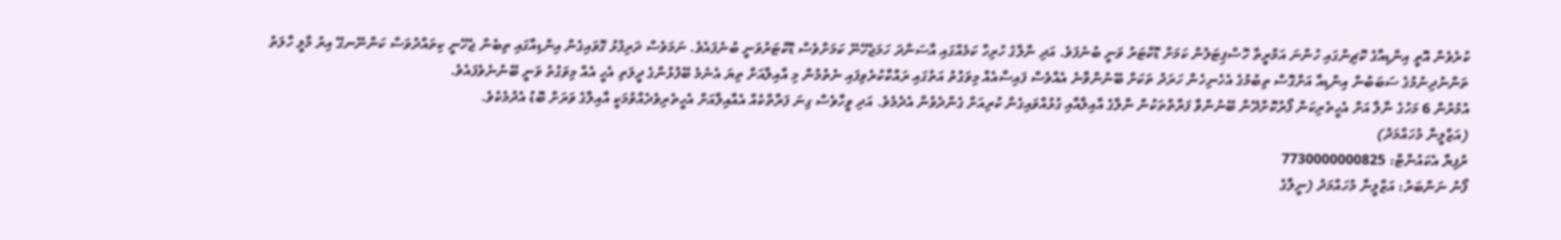ކުރެވެން އޮތީ އިންޑިއާގެ ކޮޗިންގައި ހުންނަ އަމްރީތާ ހޮސްޕިޓަލުން ކަމަށް ޑޮކްޓަރު ވަނީ ބުނެފަވެ. އަދި ނާލާގެ ހުރިހާ ކަމެއްގައި އާސަންދަ ހަމަޖެހޭނޭ ކަމަށްވެސް ޑޮކްޓަރުވަނީ ބުނެފައެވެ. ނަމަވެސް ދަރިފުޅު ގޮވައިގެން އިންޑިއާގައި ތިބެން ޖެހޭނީ ކިތައްދުވަސް ކަންނޭނގޭ އިރު މާލީ ހާލަތު ތަންނުދިނުމުގެ ސަބަބުން އިންޑިއާ އަށްގޮސް ތިބުމުގެ އެހެނިހެން ހަރަދު ތަކަށް ބޭނުންވާނެ އެއްވެސް ފައިސާއެއް މިވަގުތު އަތުގައި ރައްކާކުރެވިފައި ނެތުމުން މި އާއިލާއަށް ތިޔަ އެނެމެ ބޭފުޅުންގެ ދީލަތި އެހީ އެއް މިވަގުތު ވަނީ ބޭނުނެވެފައެވެ.
އުމުރުން 6 މަހުގެ ނާލާ އަށް އެހީތެރިކަން ފޯރުކޮށްދޭން ބޭނުންވާ ފަރާތްތަކުން ނާލާގެ އާއިލާއާއި ގުޅުއްވައިގެން ކުރިއަށް ގެންދެވުން އެދެމެވެ. އަދި ވީހާވެސް ގިނަ ފަރާތްކެއް އެއާއިލާއަށް އެހީތެރިވެދެއްވުމަކީ އާއިލާގެ ވަރަށް ބޮޑު އެދުމެކެވެ.
(އަޒްލީނާ މުހައްމަދު)
ރުފިޔާ އެކައުންޓް: 7730000000825
ފޯނު ނަންބަރު: އަޒްލީނާ މުހައްމަދު (ނީލާގެ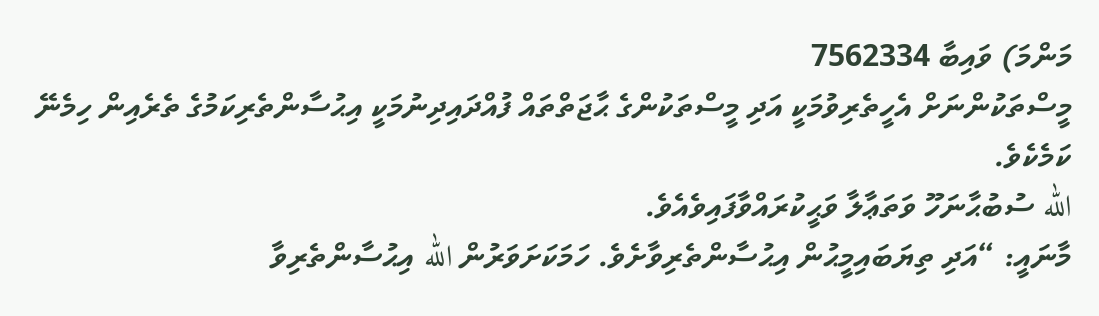މަންމަ) ވައިބާ 7562334
މީސްތަކުންނަށް އެހީތެރިވުމަކީ އަދި މީސްތަކުންގެ ޙާޖަތްތައް ފުއްދައިދިނުމަކީ އިޙުސާންތެރިކަމުގެ ތެރެއިން ހިމެނޭ ކަމެކެވެ.
الله ސުބުޙާނަހޫ ވަތަޢާލާ ވަޙީކުރައްވާފައިވެއެވެ.
މާނައީ: “އަދި ތިޔަބައިމީޙުން އިޙުސާންތެރިވާށެވެ. ހަމަކަށަވަރުން الله އިޙުސާންތެރިވާ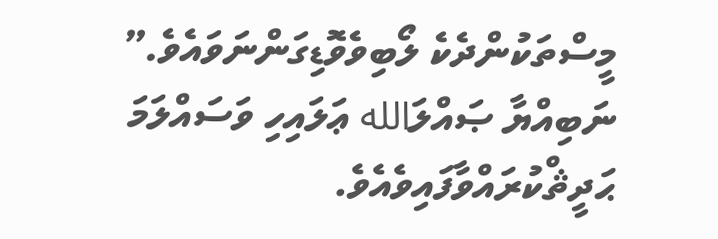މީސްތަކުންދެކެ ލޯބިވެވޮޑިގަންނަވައެވެ.”
ނަބިއްޔާ ޞައްލަالله ޢަލައިހި ވަސައްލަމަ ޙަދީޘްކުރައްވާފައިވެއެވެ.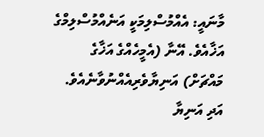މާނައީ: އެއްމުސްލިމަކީ އަނެއްމުސްލިމްގެ އަޚާއެވެ. އޭނާ (އެމީހެއްގެ އަޚާގެ މައްޗަށް) އަނިޔާވެރިއެއްނުވާނެއެވެ. އަދި އަނިޔާ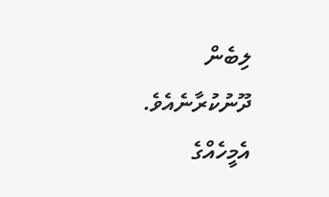ލިބެން ދޫނުކުރާނެއެވެ. އެމީހެއްގެ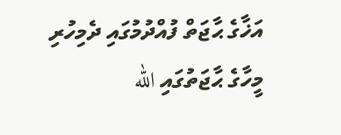އަޚާގެ ޙާޖަތް ފުއްދުމުގައި ދެމިހުރި މީހާގެ ޙާޖަތުގައި الله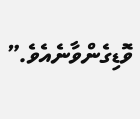ވޮޑިގެންވާނެއެވެ.”